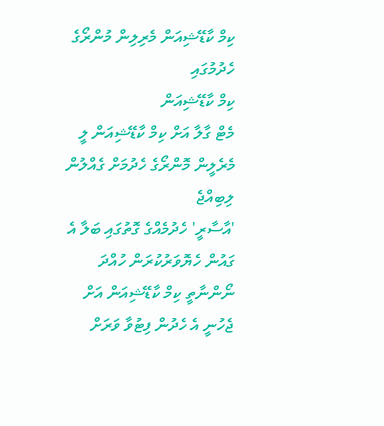ކިމް ކާޑޭޝިއަން މެރިލިން މުންރޯގެ ހެދުމުގައި
ކިމް ކާޑޭޝިއަން
މެޓް ގާލާ އަށް ކިމް ކާޑޭޝިއަން ލީ މެރެލީން މޮންރޯގެ ހެދުމަށް ގެއްލުން ލިބިއްޖެ
'އާސާރީ' ހެދުމެއްގެ ގޮތުގައި ބަލާ އެ ގައުން ހެޔޮވަރުކުރަން ހުއްދަ ނޯންނާތީ ކިމް ކާޑޭޝިއަން އަށް ޖެހުނީ އެ ހެދުން ފިޓުވާ ވަރަށް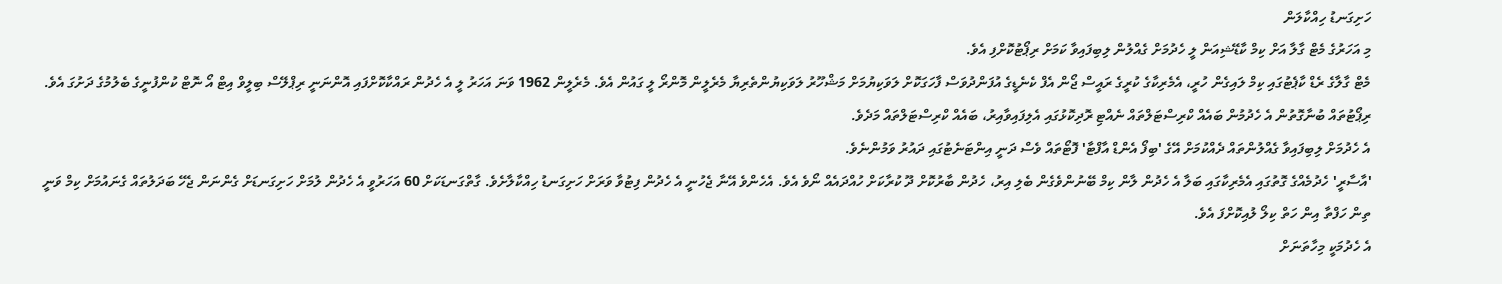ހަށިގަނޑު ހިއްކާލަން
މި އަހަރުގެ މެޓް ގާލާ އަށް ކިމް ކާޑޭޝިއަން ލީ ހެދުމަށް ގެއްލުން ލިބިފައިވާ ކަމަށް ރިޕޯޓުކޮށްފި އެވެ.
މެޓް ގާލާގެ ރެޑް ކާޕެޓުގައި ކިމް ލައިގެން ހުރީ، އެމެރިކާގެ ކުރީގެ ރައީސް ޖޯން އެފް ކެނެޑީގެ އުފަންދުވަސް ފާހަގަކޮށް ލަވަކިޔުމަށް މަޝްހޫރު ލަވަކިޔުންތެރިޔާ މެރެލީން މޮންރޯ ލީ ގައުން އެވެ. މެރެލީން 1962 ވަނަ އަހަރު ލީ އެ ހެދުން ރައްކާކޮށްފައި އޮންނަނީ ރިޕްލޭސް ބިލީވް އިޓް އޯ ނޮޓް ކުންފުނީގެ ބެލުމުގެ ދަށުގަ އެވެ.
ރިޕޯޓުތައް ބުނާގޮތުން އެ ހެދުމުން ބައެއް ކްރިސްޓަލްތައް ނެއްޓި ރޮދިކޮޅުގައި އެލިފައިވާއިރު، ބައެއް ކްރިސްޓަލްތައް މަދެވެ.
އެ ހެދުމަށް ލިބިފައިވާ ގެއްލުންތައް ދެއްކުމަށް އޭގެ 'ބިފޯ އެންޑް އާފްޓާ' ފޮޓޯތައް ވެސް ދަނީ އިންޓަނެޓުގައި ދައުރު ވަމުންނެވެ.
'އާސާރީ' ހެދުމެއްގެ ގޮތުގައި އެމެރިކާގައި ބަލާ އެ ހެދުން ލާން ކިމް ބޭނުންވެގެން ބެލި އިރު، ހެދުން ބާރުކޮށް ދޫ ކުރާކަށް ހުއްދައެއް ނޯވެ އެވެ. އެހެންވެ އޭނާ ޖެހުނީ އެ ހެދުން ފިޓުވާ ވަރަށް ހަށިގަނޑު ހިއްކާލާށެވެ. ގާތްގަނޑަކަށް 60 އަހަރުވީ އެ ހެދުން ލުމަށް ހަށިގަނޑަށް ގެންނަން ޖެހޭ ބަދަލުތައް ގެނައުމަށް ކިމް ވަނީ ތިން ހަފްތާ އިން ހަތް ކިލޯ ލުއިކޮށްފަ އެވެ.
އެ ހެދުމަކީ މިހާތަނަށް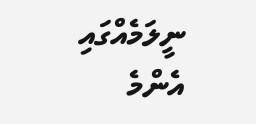ނީލަމެއްގައި އެންމެ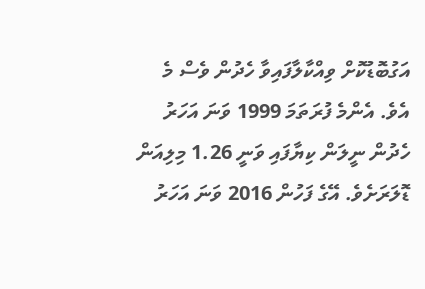އަގުބޮޑުކޮށް ވިއްކާލާފައިވާ ހެދުން ވެސް މެ އެވެ. އެންމެ ފުރަތަމަ 1999 ވަނަ އަހަރު ހެދުން ނީލަން ކިޔާފައި ވަނީ 1.26 މިލިއަން ޑޮލަރަށެވެ. އޭގެ ފަހުން 2016 ވަނަ އަހަރު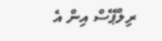ރިލްޕޭސް އިން އެ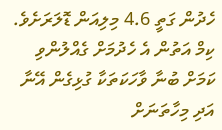ހެދުން ގަތީ 4.6 މިލިއަން ޑޮލަރަށެވެ.
ކިމް އަތުން އެ ހެދުމަށް ގެއްލުންވި ކަމަށް ބުނާ ވާހަކަތަކާ ގުޅިގެން އޭނާ އަދި މިހާތަނަށް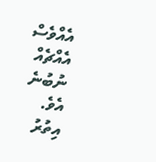އެއްވެސް އެއްޗެއް ނުބުނެ އެވެ.
އިތުރު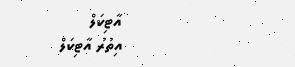އާޓިކަލް
އިތުރު އާޓިކަލް